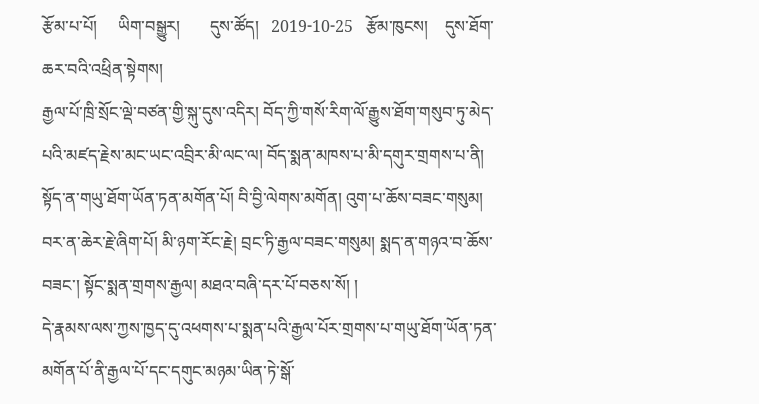རྩོམ་པ་པོ།     ཡིག་བསྒྱུར།       དུས་ཚོད།   2019-10-25   རྩོམ་ཁུངས།    དུས་ཐོག་ཆར་བའི་འཕྲིན་སྟེགས།
རྒྱལ་པོ་ཁྲི་སྲོང་ལྡེ་བཙན་གྱི་སྐུ་དུས་འདིར། བོད་ཀྱི་གསོ་རིག་ལོ་རྒྱུས་ཐོག་གསུབ་ཏུ་མེད་པའི་མཛད་རྗེས་མང་ཡང་འབྲིར་མི་ལང་ལ། བོད་སྨན་མཁས་པ་མི་དགུར་གྲགས་པ་ནི། སྟོད་ན་གཡུ་ཐོག་ཡོན་ཏན་མགོན་པོ། བི་བྱི་ལེགས་མགོན། འུག་པ་ཆོས་བཟང་གསུམ། བར་ན་ཆེར་རྗེ་ཞིག་པོ། མི་ཉག་རོང་རྗེ། བྲང་ཏི་རྒྱལ་བཟང་གསུམ། སྨད་ན་གཉའ་བ་ཆོས་བཟང་། སྟོང་སྨན་གྲགས་རྒྱལ། མཐའ་བཞི་དར་པོ་བཅས་སོ། །
དེ་རྣམས་ལས་ཀྱས་ཁྱད་དུ་འཕགས་པ་སྨན་པའི་རྒྱལ་པོར་གྲགས་པ་གཡུ་ཐོག་ཡོན་ཏན་མགོན་པོ་ནི་རྒྱལ་པོ་དང་དགུང་མཉམ་ཡིན་ཏེ་སྒོ་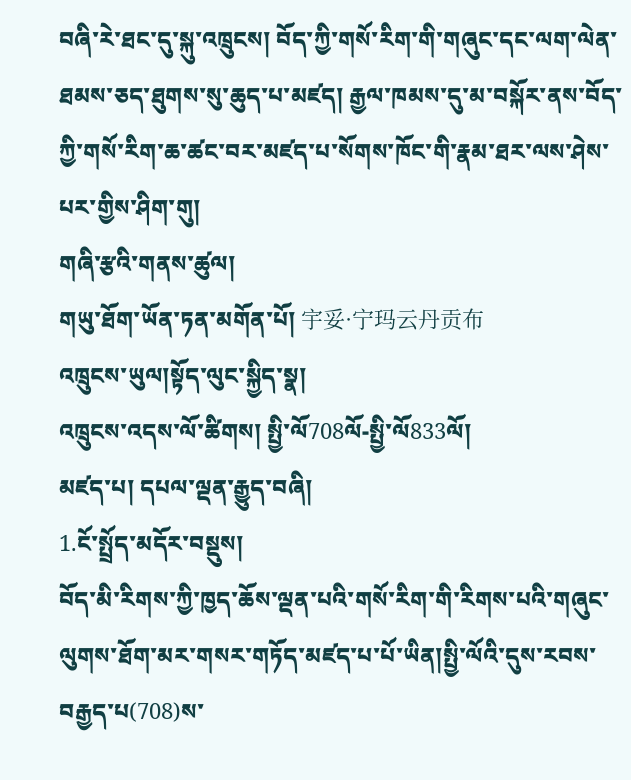བཞི་རེ་ཐང་དུ་སྐུ་འཁྲུངས། བོད་ཀྱི་གསོ་རིག་གི་གཞུང་དང་ལག་ལེན་ཐམས་ཅད་ཐུགས་སུ་ཆུད་པ་མཛད། རྒྱལ་ཁམས་དུ་མ་བསྐོར་ནས་བོད་ཀྱི་གསོ་རིག་ཆ་ཚང་བར་མཛད་པ་སོགས་ཁོང་གི་རྣམ་ཐར་ལས་ཤེས་པར་གྱིས་ཤིག་གུ།
གཞི་རྩའི་གནས་ཚུལ།
གཡུ་ཐོག་ཡོན་ཏན་མགོན་པོ། 宇妥·宁玛云丹贡布
འཁྲུངས་ཡུལ།སྟོད་ལུང་སྐྱིད་སྣ།
འཁྲུངས་འདས་ལོ་ཚིགས། སྤྱི་ལོ708ལོ-སྤྱི་ལོ833ལོ།
མཛད་པ། དཔལ་ལྡན་རྒྱུད་བཞི།
1.ངོ་སྤྲོད་མདོར་བསྡུས།
བོད་མི་རིགས་ཀྱི་ཁྱད་ཆོས་ལྡན་པའི་གསོ་རིག་གི་རིགས་པའི་གཞུང་ལུགས་ཐོག་མར་གསར་གཏོད་མཛད་པ་པོ་ཡིན།སྤྱི་ལོའི་དུས་རབས་བརྒྱད་པ(708)ས་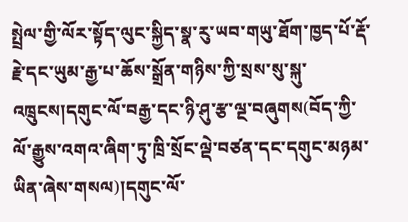སྤྲེལ་གྱི་ལོར་སྟོད་ལུང་སྐྱིད་སྣ་རུ་ཡབ་གཡུ་ཐོག་ཁྱད་པོ་རྡོ་རྗེ་དང་ཡུམ་རྒྱ་པ་ཆོས་སྒྲོན་གཉིས་ཀྱི་སྲས་སུ་སྐུ་འཁྲུངས།དགུང་ལོ་བརྒྱ་དང་ཉི་ཤུ་རྩ་ལྔ་བཞུགས(བོད་ཀྱི་ལོ་རྒྱུས་འགའ་ཞིག་ཏུ་ཁྲི་སྲོང་ལྡེ་བཙན་དང་དགུང་མཉམ་ཡིན་ཞེས་གསལ)།དགུང་ལོ་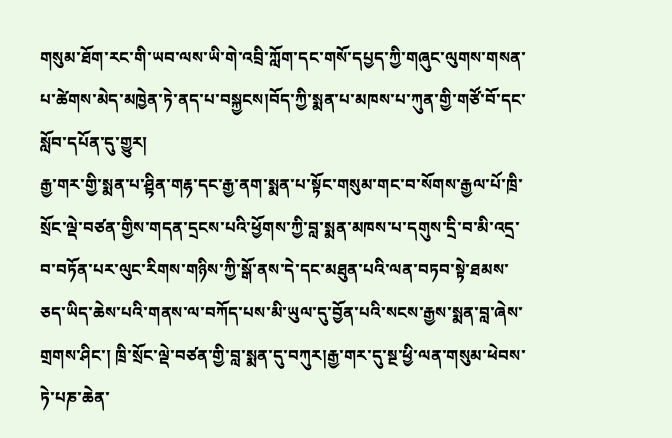གསུམ་ཐོག་རང་གི་ཡབ་ལས་ཡི་གེ་འབྲི་ཀློག་དང་གསོ་དཔྱད་ཀྱི་གཞུང་ལུགས་གསན་པ་ཚེགས་མེད་མཁྱེན་ཏེ་ནད་པ་བསྐྱངས།བོད་ཀྱི་སྨན་པ་མཁས་པ་ཀུན་གྱི་གཙོ་བོ་དང་སློབ་དཔོན་དུ་གྱུར།
རྒྱ་གར་གྱི་སྨན་པ་ཤྟིན་གརྷ་དང་རྒྱ་ནག་སྨན་པ་སྟོང་གསུམ་གང་བ་སོགས་རྒྱལ་པོ་ཁྲི་སྲོང་ལྡེ་བཙན་གྱིས་གདན་དྲངས་པའི་ཕྱོགས་ཀྱི་བླ་སྨན་མཁས་པ་དགུས་དྲི་བ་མི་འདྲ་བ་བཏོན་པར་ལུང་རིགས་གཉིས་ཀྱི་སྒོ་ནས་དེ་དང་མཐུན་པའི་ལན་བཏབ་སྟེ་ཐམས་ཅད་ཡིད་ཆེས་པའི་གནས་ལ་བཀོད་པས་མི་ཡུལ་དུ་བྱོན་པའི་སངས་རྒྱས་སྨན་བླ་ཞེས་གྲགས་ཤིང་། ཁྲི་སྲོང་ལྡེ་བཙན་གྱི་བླ་སྨན་དུ་བཀུར།རྒྱ་གར་དུ་སྔ་ཕྱི་ལན་གསུམ་ཕེབས་ཏེ་པཎ་ཆེན་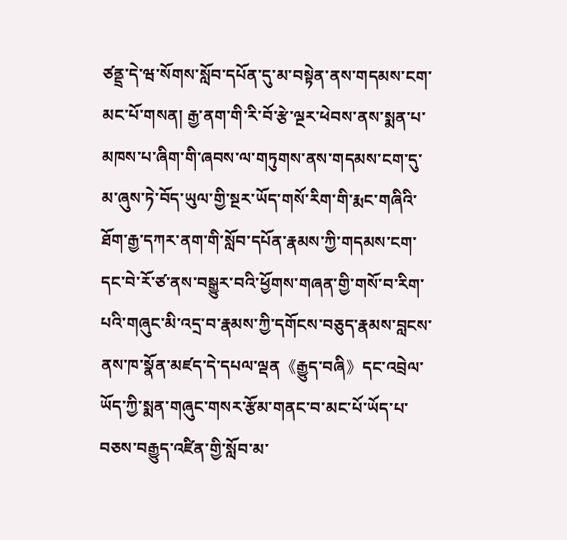ཙནྡྲ་དེ་ཝ་སོགས་སློབ་དཔོན་དུ་མ་བསྟེན་ནས་གདམས་ངག་མང་པོ་གསན། རྒྱ་ནག་གི་རི་བོ་རྩེ་ལྔར་ཕེབས་ནས་སྨན་པ་མཁས་པ་ཞིག་གི་ཞབས་ལ་གཏུགས་ནས་གདམས་ངག་དུ་མ་ཞུས་ཏེ་བོད་ཡུལ་གྱི་སྔར་ཡོད་གསོ་རིག་གི་རྨང་གཞིའི་ཐོག་རྒྱ་དཀར་ནག་གི་སློབ་དཔོན་རྣམས་ཀྱི་གདམས་ངག་དང་བེ་རོ་ཙ་ནས་བསྒྱུར་བའི་ཕྱོགས་གཞན་གྱི་གསོ་བ་རིག་པའི་གཞུང་མི་འདྲ་བ་རྣམས་ཀྱི་དགོངས་བཅུད་རྣམས་བླངས་ནས་ཁ་སྣོན་མཛད་དེ་དཔལ་ལྡན《རྒྱུད་བཞི》དང་འབྲེལ་ཡོད་ཀྱི་སྨན་གཞུང་གསར་རྩོམ་གནང་བ་མང་པོ་ཡོད་པ་བཅས་བརྒྱུད་འཛིན་གྱི་སློབ་མ་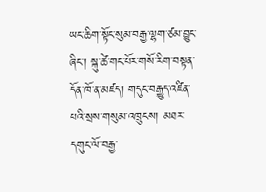ཡང་ཆིག་སྟོང་སུམ་བརྒྱ་ལྷག་ཙམ་བྱུང་ཞིང་། སྐུ་ཚེ་གང་པོར་གསོ་རིག་བསྟན་དོན་ཁོ་ན་མཛད། གདུང་བརྒྱུད་འཛིན་པའི་སྲས་གསུམ་འཁྲུངས། མཐར་དགུང་ལོ་བརྒྱ་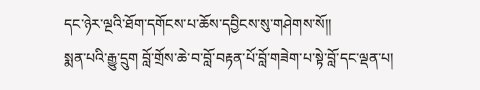དང་ཉེར་ལྔའི་ཐོག་དགོངས་པ་ཆོས་དབྱིངས་སུ་གཤེགས་སོ།།
སྨན་པའི་རྒྱུ་དྲུག བློ་གྲོས་ཆེ་བ་བློ་བརྟན་པོ་བློ་གཟེག་པ་སྟེ་བློ་དང་ལྡན་པ།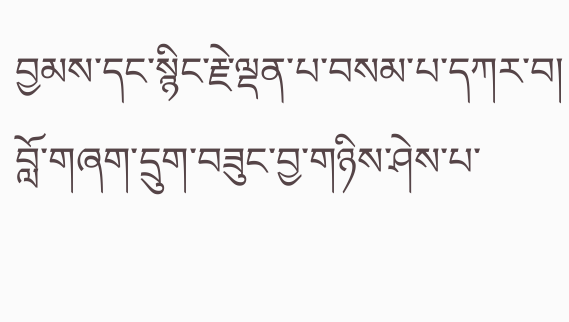བྱམས་དང་སྙིང་རྗེ་ལྡན་པ་བསམ་པ་དཀར་བ། བློ་གཞག་དྲུག་བཟུང་བྱ་གཉིས་ཤེས་པ་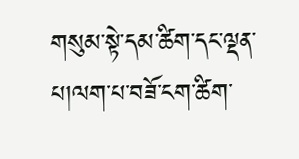གསུམ་སྟེ་དམ་ཚིག་དང་ལྡན་པ།ལག་པ་བཟོ་ངག་ཚིག་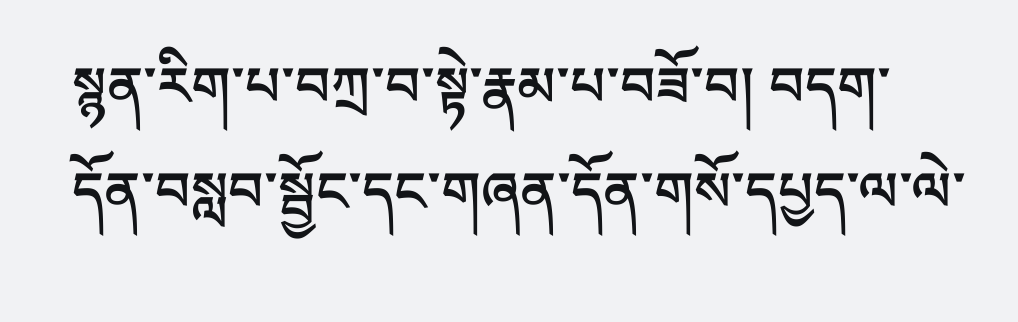སྙན་རིག་པ་བཀྲ་བ་སྟེ་རྣམ་པ་བཟོ་བ། བདག་དོན་བསླབ་སྦྱོང་དང་གཞན་དོན་གསོ་དཔྱད་ལ་ལེ་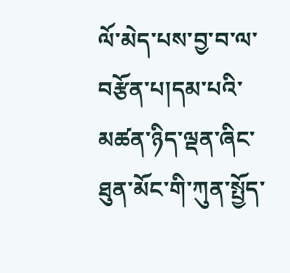ལོ་མེད་པས་བྱ་བ་ལ་བརྩོན་པ།དམ་པའི་མཚན་ཉིད་ལྡན་ཞིང་ཐུན་མོང་གི་ཀུན་སྤྱོད་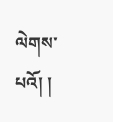ལེགས་པའོ། །